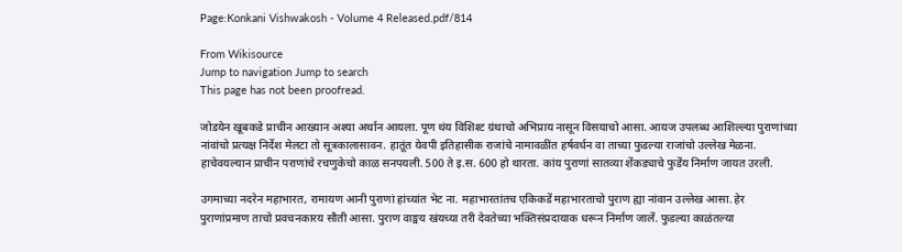Page:Konkani Vishwakosh - Volume 4 Released.pdf/814

From Wikisource
Jump to navigation Jump to search
This page has not been proofread.

जोडयेन खूबकडे प्राचीन आख्यान अश्या अर्थान आयला. पूण थंय विशिश्ट ग्रंथाचो अभिप्राय नासून विसयाचो आसा. आयज उपलब्ध आशिल्ल्या पुराणांच्या नांवांचो प्रत्यक्ष निर्देश मेलटा तो सूत्रकालासावन. हातूंत येवपी इतिहासीक राजांचे नामावळींत हर्षवर्धन वा ताच्या फुडल्या राजांचो उल्लेख मेळना. हाचेवयल्यान प्राचीन पराणांचे रचणुकेचो काळ सनपयली. 500 ते इ.स. 600 हो थारता. कांय पुराणां सातव्या शेंकड्याचे फुडेंय निर्माण जायत उरली.

उगमाच्या नदरेन महाभारत, रामायण आनी पुराणां हांच्यांत भेट ना. महाभारतांतच एकिकडें महाभारताचो पुराण ह्या नांवान उल्लेख आसा. हेर पुराणांप्रमाण ताचो प्रवचनकारय सौती आसा. पुराण वाङ्मय खंयच्या तरी देवतेच्या भक्तिसंप्रदायाक धरून निर्माण जालें. फुडल्या काळंतल्या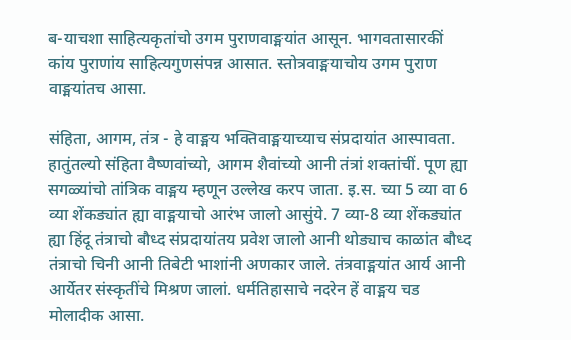ब-याचशा साहित्यकृतांचो उगम पुराणवाङ्मयांत आसून. भागवतासारकीं कांय पुराणांय साहित्यगुणसंपन्न आसात. स्तोत्रवाङ्मयाचोय उगम पुराण वाङ्मयांतच आसा.

संहिता, आगम, तंत्र - हे वाङ्मय भक्तिवाङ्मयाच्याच संप्रदायांत आस्पावता. हातुंतल्यो संहिता वैष्णवांच्यो, आगम शैवांच्यो आनी तंत्रां शक्तांचीं. पूण ह्या सगळ्यांचो तांत्रिक वाङ्मय म्हणून उल्लेख करप जाता. इ.स. च्या 5 व्या वा 6 व्या शेंकड्यांत ह्या वाङ्मयाचो आरंभ जालो आसुंये. 7 व्या-8 व्या शेंकड्यांत ह्या हिंदू तंत्राचो बौध्द संप्रदायांतय प्रवेश जालो आनी थोड्याच काळांत बौध्द तंत्राचो चिनी आनी तिबेटी भाशांनी अणकार जाले. तंत्रवाङ्मयांत आर्य आनी आर्येतर संस्कृतींचे मिश्रण जालां. धर्मतिहासाचे नदरेन हें वाङ्मय चड मोलादीक आसा.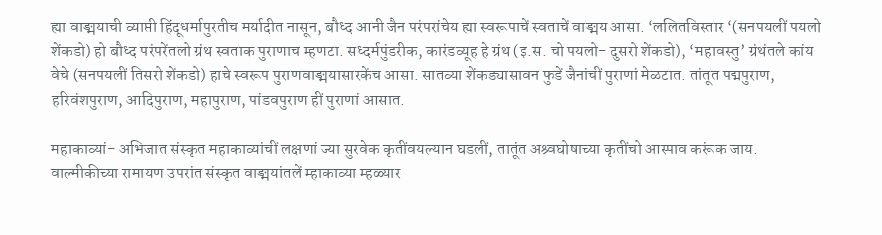ह्या वाङ्मयाची व्याप्ती हिंदूधर्मापुरतीच मर्यादीत नासून, बौध्द आनी जैन परंपरांचेय ह्या स्वरूपाचें स्वताचें वाङ्मय आसा. ‘ललितविस्तार ‘(सनपयलीं पयलो शेंकडो) हो बौध्द परंपरेंतलो ग्रंथ स्वताक पुराणाच म्हणटा. सध्दर्मपुंडरीक, कारंडव्यूह हे ग्रंथ (इ.स. चो पयलो- दुसरो शेंकडो), ‘महावस्तु’ ग्रंथंतले कांय वेचे (सनपयलीं तिसरो शेंकडो) हाचे स्वरूप पुराणवाङ्मयासारकेंच आसा. सातव्या शेंकड्यासावन फुडें जैनांचीं पुराणां मेळटात. तांतूत पद्मपुराण, हरिवंशपुराण, आदिपुराण, महापुराण, पांडवपुराण हीं पुराणां आसात.

महाकाव्यां- अभिजात संस्कृत महाकाव्यांचीं लक्षणां ज्या सुरवेक कृतींवयल्यान घडलीं, तातूंत अश्र्वघोषाच्या कृतींचो आस्पाव करूंक जाय. वाल्मीकीच्या रामायण उपरांत संस्कृत वाङ्मयांतलें म्हाकाव्या म्हळ्यार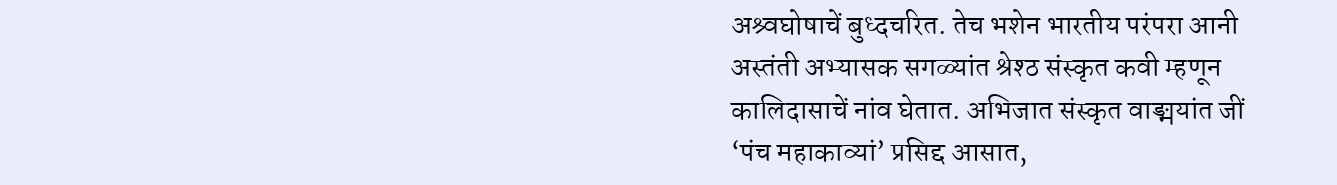अश्र्वघोषाचें बुध्दचरित. तेच भशेन भारतीय परंपरा आनी अस्तंती अभ्यासक सगळ्यांत श्रेश्ठ संस्कृत कवी म्हणून कालिदासाचें नांव घेतात. अभिजात संस्कृत वाङ्मयांत जीं ‘पंच महाकाव्यां’ प्रसिद्द आसात,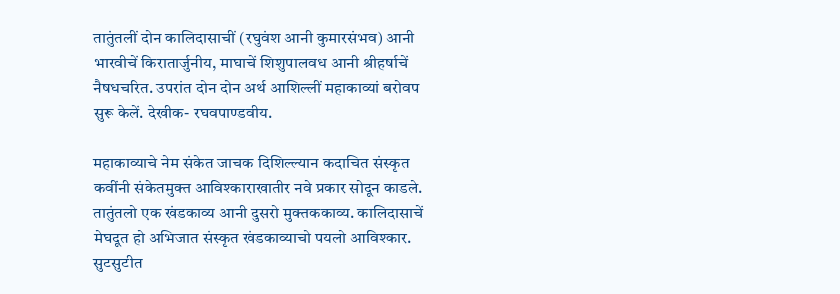तातुंतलीं दोन कालिदासाचीं (रघुवंश आनी कुमारसंभव) आनी भारवीचें किरातार्जुनीय, माघाचें शिशुपालवध आनी श्रीहर्षाचें नैषधचरित. उपरांत दोन दोन अर्थ आशिल्लीं महाकाव्यां बरोवप सुरू केलें. देखीक- रघवपाण्डवीय.

महाकाव्याचे नेम संकेत जाचक दिशिल्ल्यान कदाचित संस्कृत कवींनी संकेतमुक्त आविश्काराखातीर नवे प्रकार सोदून काडले. तातुंतलो एक खंडकाव्य आनी दुसरो मुक्तककाव्य. कालिदासाचें मेघदूत हो अभिजात संस्कृत खंडकाव्याचो पयलो आविश्कार. सुटसुटीत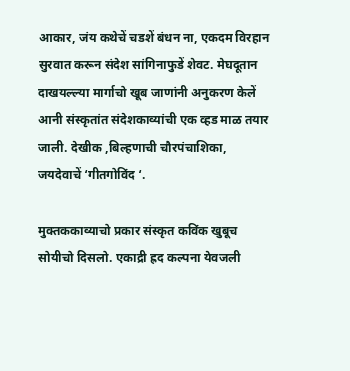आकार, जंय कथेचें चडशें बंधन ना, एकदम विरहान सुरवात करून संदेश सांगिनाफुडें शेवट. मेघदूतान दाखयल्ल्या मार्गाचो खूब जाणांनी अनुकरण केलें आनी संस्कृतांत संदेशकाव्यांची एक व्हड माळ तयार जाली. देखीक ,बिल्हणाची चौरपंचाशिका, जयदेवाचें ‘गीतगोविंद ‘.

मुक्तककाव्याचो प्रकार संस्कृत कविंक खुबूच सोयीचो दिसलो. एकाद्री ह्रद कल्पना येवजली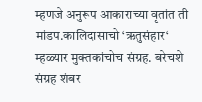म्हणजे अनुरूप आकाराच्या वृतांत ती मांडप.कालिदासाचो ‘ऋतुसंहार‘ म्हळ्यार मुक्तकांचोच संग्रह. बरेचशे संग्रह शंबर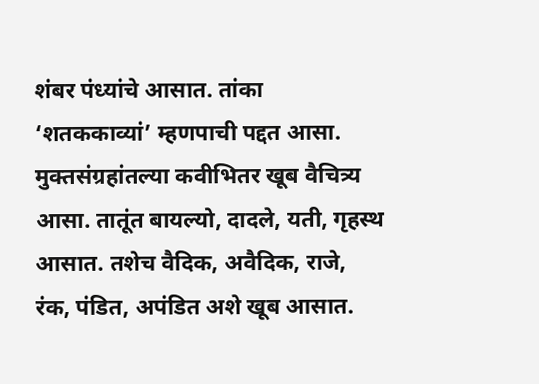शंबर पंध्यांचे आसात. तांका ‘शतककाव्यां’ म्हणपाची पद्दत आसा. मुक्तसंग्रहांतल्या कवीभितर खूब वैचित्र्य आसा. तातूंत बायल्यो, दादले, यती, गृहस्थ आसात. तशेच वैदिक, अवैदिक, राजे, रंक, पंडित, अपंडित अशे खूब आसात.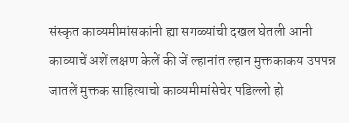संस्कृत काव्यमीमांसकांनी ह्या सगळ्यांची दखल घेतली आनी काव्याचें अशें लक्षण केलें की जें ल्हानांत ल्हान मुक्तकाकय उपपन्न जातलें मुक्तक साहित्याचो काव्यमीमांसेचेर पडिल्लो हो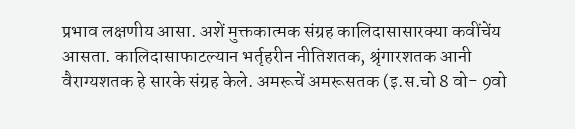प्रभाव लक्षणीय आसा. अशें मुक्तकात्मक संग्रह कालिदासासारक्या कवींचेंय आसता. कालिदासाफाटल्यान भर्तृहरीन नीतिशतक, श्रृंगारशतक आनी वैराग्यशतक हे सारके संग्रह केले. अमरूचें अमरूसतक (इ.स.चो 8 वो- 9वो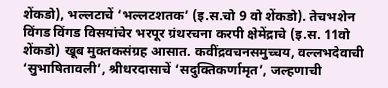शेंकडो), भल्लटाचें ‘भल्लटशतक’ (इ.स.चो 9 वो शेंकडो). तेचभशेन विंगड विंगड विसयांचेर भरपूर ग्रंथरचना करपी क्षेमेंद्राचे (इ.स. 11वो शेंकडो) खूब मुक्तकसंग्रह आसात. कवींद्रवचनसमुच्चय, वल्लभदेवाची ‘सुभाषितावली’, श्रीधरदासाचें ‘सदुक्तिकर्णामृत’, जल्हणाची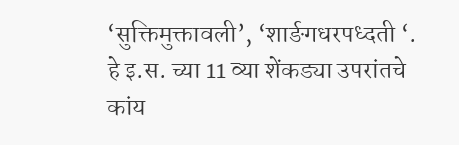‘सुक्तिमुक्तावली’, ‘शार्ङगधरपध्दती ‘. हे इ.स. च्या 11 व्या शेंकड्या उपरांतचे कांय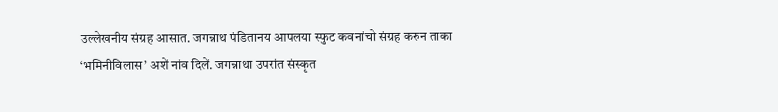उल्लेखनीय संग्रह आसात. जगन्नाथ पंडितानय आपलया स्फुट कवनांचो संग्रह करुन ताका ‘भमिनीविलास’ अशें नांव दिलें. जगन्नाथा उपरांत संस्कृत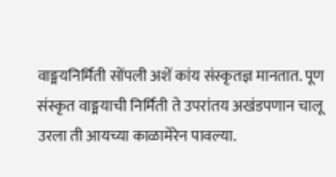वाङ्मयनिर्मिती सोंपली अशें कांय संस्कृतज्ञ मानतात. पूण संस्कृत वाङ्मयाची निर्मिती ते उपरांतय अखंडपणान चालू उरला ती आयच्या काळामेरेन पावल्या.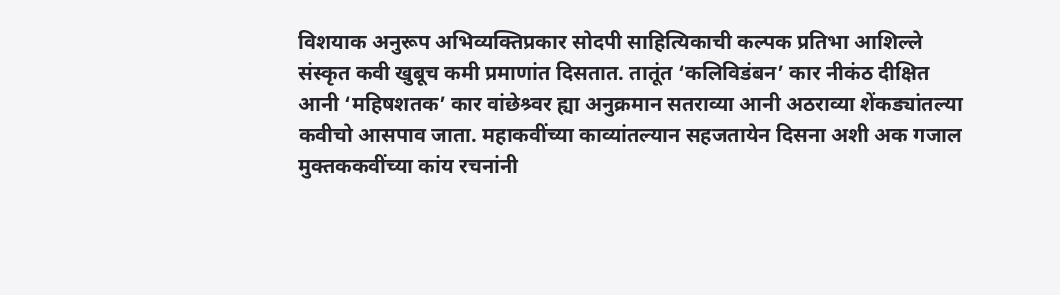विशयाक अनुरूप अभिव्यक्तिप्रकार सोदपी साहित्यिकाची कल्पक प्रतिभा आशिल्ले संस्कृत कवी खुबूच कमी प्रमाणांत दिसतात. तातूंत ‘कलिविडंबन’ कार नीकंठ दीक्षित आनी ‘महिषशतक’ कार वांछेश्र्वर ह्या अनुक्रमान सतराव्या आनी अठराव्या शेंकड्यांतल्या कवीचो आसपाव जाता. महाकवींच्या काव्यांतल्यान सहजतायेन दिसना अशी अक गजाल मुक्तककवींच्या कांय रचनांनी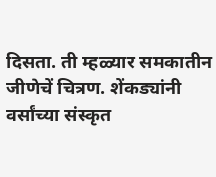दिसता. ती म्हळ्यार समकातीन जीणेचें चित्रण. शेंकड्यांनी वर्सांच्या संस्कृत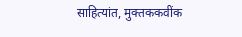साहित्यांत, मुक्तककवींक